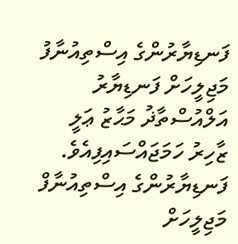ފަނޑިޔާރުންގެ އިސްތިއުނާފު މަޖިލީހަށް ފަނޑިޔާރު އަލްއުސްތާޛު މަޙާޒު ޢަލީ ޒާހިރު ހަމަޖައްސައިފިއެވެ.
ފަނޑިޔާރުންގެ އިސްތިއުނާފް މަޖިލީހަށް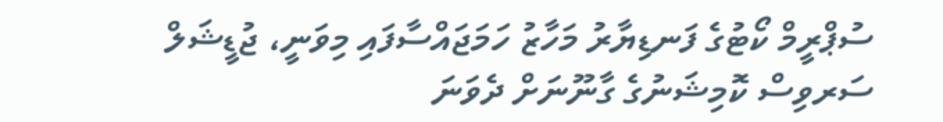ސުޕްރީމް ކޯޓުގެ ފަނޑިޔާރު މަހާޒު ހަމަޖައްސާފައި މިވަނީ، ޖުޑީޝަލް ސަރވިސް ކޮމިޝަނުގެ ގާނޫނަށް ދެވަނަ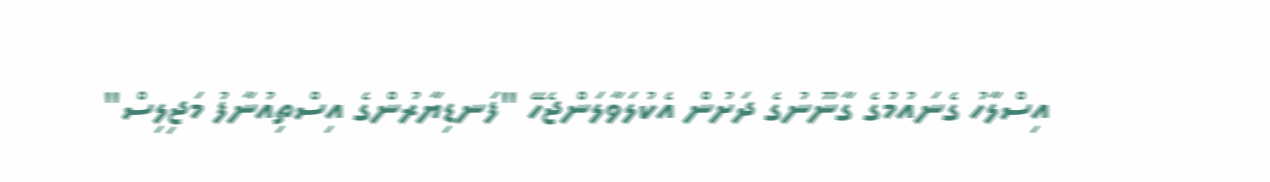އިސްލާހު ގެނައުމުގެ ގާނޫނުގެ ދަށުން އެކުލަވާލަންޖެހޭ "ފަނޑިޔާރުންގެ އިސްތިއުނާފު މަޖިލިސް"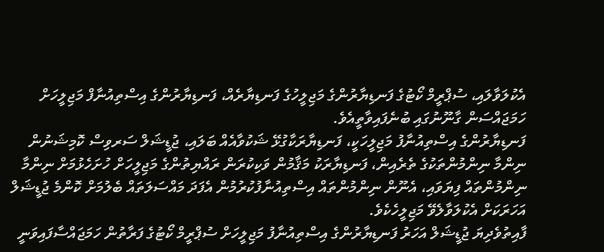އެކުލަވާލައި، ސުޕްރީމް ކޯޓުގެ ފަނޑިޔާރުންގެ މަޖިލީހުގެ ފަނޑިޔާރެއް، ފަނޑިޔާރުންގެ އިސްތިއުނާފް މަޖިލީހަށް ހަމަޖައްސަން ގާނޫނުގައި ބުނެފައިވާތީއެވެ.
ފަނޑިޔާރުންގެ އިސްތިއުނާފު މަޖިލީހަކީ، ފަނޑިޔާރަކާގުޅޭ ޝަކުވާއެއް ބަލައި، ޖުޑީޝަލް ސަރވިސް ކޮމިޝަނުން ނިންމާ ނިންމުންތަކުގެ ތެރެއިން، ފަނޑިޔާރަކު މަޤާމުން ވަކިކުރަން ރައްޔިތުންގެ މަޖިލީހަށް ހުށަހެޅުމަށް ނިންމާ ނިންމުންތައް ފިޔަވައި، އެނޫން ނިންމުންތައް އިސްތިއުނާފުކުރުމުން އެފަދަ މައްސަލަތައް ބެލުމަށް ކޮންމެ ޖުޑީޝަލް އަހަރަކަށް އެކުލަވާލެވޭ މަޖިލީހެކެވެ.
ފާއިތުވެދިޔަ ޖުޑީޝަލް އަހަރު ފަނޑިޔާރުންގެ އިސްތިއުނާފު މަޖިލީހަށް ސުޕްރީމް ކޯޓުގެ ފަރާތުން ހަމަޖައްސާފައިވަނީ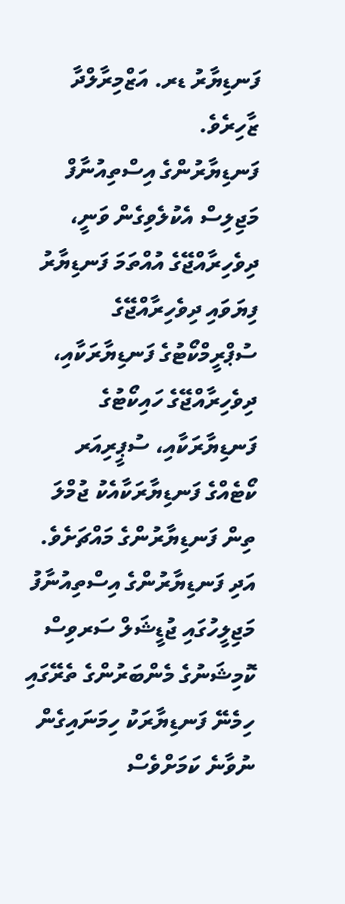ފަނޑިޔާރު ޑރ. އަޒްމިރާލްދާ ޒާހިރެވެ.
ފަނޑިޔާރުންގެ އިސްތިއުނާފް މަޖިލިސް އެކުލެވިގެން ވަނީ، ދިވެހިރާއްޖޭގެ އުއްތަމަ ފަނޑިޔާރު ފިޔަވައި ދިވެހިރާއްޖޭގެ ސުޕްރީމްކޯޓުގެ ފަނޑިޔާރަކާއި، ދިވެހިރާއްޖޭގެ ހައިކޯޓުގެ ފަނޑިޔާރަކާއި، ސުޕީރިއަރ ކޯޓެއްގެ ފަނޑިޔާރަކާއެކު ޖުމްލަ ތިން ފަނޑިޔާރުންގެ މައްޗަށެވެ. އަދި ފަނޑިޔާރުންގެ އިސްތިއުނާފު މަޖިލީހުގައި ޖުޑީޝަލް ސަރވިސް ކޮމިޝަނުގެ މެންބަރުންގެ ތެރޭގައި ހިމެނޭ ފަނޑިޔާރަކު ހިމަނައިގެން ނުވާނެ ކަމަށްވެސް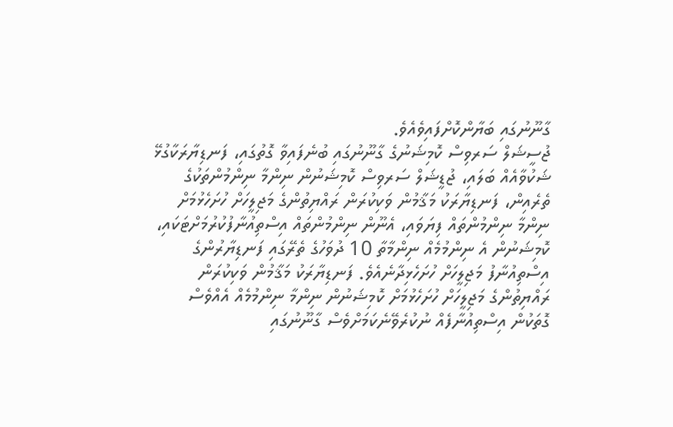ގާނޫނުގައި ބަޔާންކޮށްފައިވެއެވެ.
ޖުސީޝަލް ސަރވިސް ކޮމިޝަނުގެ ގާނޫނުގައި ބުނެފައިވާ ގޮތުގައި، ފަނޑިޔާރަކާގުޅޭ ޝަކުވާއެއް ބަލައި، ޖުޑީޝަލް ސަރވިސް ކޮމިޝަނުން ނިންމާ ނިންމުންތަކުގެ ތެރެއިން، ފަނޑިޔާރަކު މަޤާމުން ވަކިކުރަން ރައްޔިތުންގެ މަޖިލީހަށް ހުށަހެޅުމަށް ނިންމާ ނިންމުންތައް ފިޔަވައި، އެނޫން ނިންމުންތައް އިސްތިއުނާފުކުރުމަށްޓަކައި، ކޮމިޝަނުން އެ ނިންމުމެއް ނިންމާތާ 10 ދުވަހުގެ ތެރޭގައި ފަނޑިޔާރުންގެ އިސްތިއުނާފު މަޖިލީހަށް ހުށަހެޅިދާނެއެވެ. ފަނޑިޔާރަކު މަޤާމުން ވަކިކުރަން ރައްޔިތުންގެ މަޖިލީހަށް ހުށަހެޅުމަށް ކޮމިޝަނުން ނިންމާ ނިންމުމެއް އެއްވެސް ގޮތަކުން އިސްތިއުނާފެއް ނުކުރެވޭނެކަމަށްވެސް ގާނޫނުގައި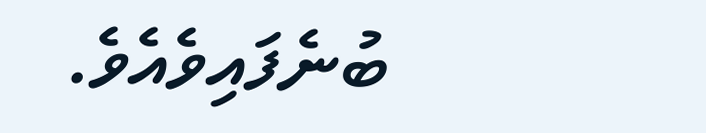ބުނެފައިވެއެވެ.